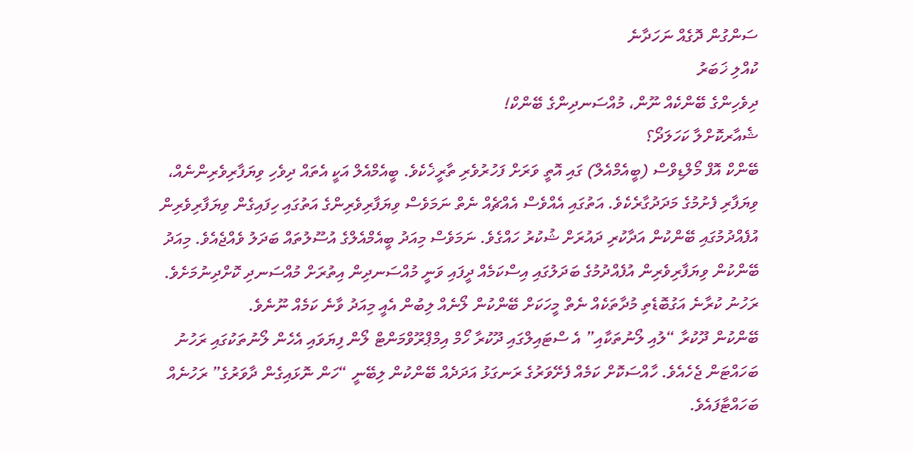ސަންގުން ދޮގެއް ނަހަދާނެ
ކުއްލި ޚަބަރު
ދިވެހިންގެ ބޭންކެއް ނޫން، މުއްސަނދިންގެ ބޭންކް!
ޝެއާރކޮށްލާ ކަހަލަދޯ؟
ބޭންކް އޮފް މޯލްޑިވްސް (ބީއެމްއެލް) ގައި އޮތީ ވަރަށް ފަހުރުވެރި ތާރީޚެކެވެ. ބީއެމްއެލް އަކީ އެތައް ދިވެހި ވިޔަފާރިވެރިންނެއް، ވިޔަފާރި ފެށުމުގެ މަދަދުގާރެކެވެ. އަތުގައި އެއްވެސް އެއްޗެއް ނެތް ނަމަވެސް ވިޔަފާރިވެރިންގެ އަތުގައި ހިފައިގެން ވިޔަފާރިވެރިން އުފެއްދުމުގައި ބޭންކުން އަދާކުރި ދައުރަށް ޝުކުރު ހައްގެވެ. ނަމަވެސް މިއަދު ބީއެމްއެލްގެ އުސޫލުތައް ބަދަލު ވެއްޖެއެވެ. މިއަދު ބޭންކުން ވިޔަފާރިވެރިން އުފެއްދުމުގެ ބަދަލުގައި އިސްކަމެއް ދީފައި ވަނީ މުއްސަނދިން އިތުރަށް މުއްސަނދި ކޮށްދިނުމަށެވެ. ރަހުނު ކުރާނެ އަގުބޮޑެތި މުދާތަކެއް ނެތް މީހަކަށް ބޭންކުން ލޯނެއް ލިބުން އެއީ މިއަދު ވާނެ ކަމެއް ނޫނެވެ.
ބޭންކުން ދޫކުރާ “ލުއި ލޯނުތަކާއި” އެ ސްޓައިލްގައި ދޫކުރާ ހޯމް އިމްޕްރޫވްމަންޓް ލޯން ފިޔަވައި އެހެން ލޯނުތަކުގައި ރަހުނު ބަހައްޓަން ޖެހެއެވެ. ހާއްސަކޮށް ކަމެއް ފެށޭވަރުގެ ރަނގަޅު އަދަދެއް ބޭންކުން ލިބޭނީ “ހަން ނޮޅައިގެން ދާވަރުގެ” ރަހުނެއް ބަހައްޓާފައެވެ.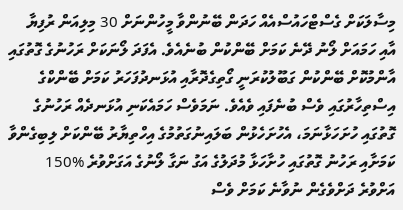މިސާލަކަށް ގެސްޓްހައުސްއެއް ހަދަން ބޭނުންވާ މީހުންނަށް 30 މިލިއަން ރުފިޔާ އާއި ހަމައަށް ލޯނު ދޭނެ ކަމަށް ބޭންކުން ބުނެއެވެ. އެފަދަ ލޯނަކަށް ރަހުނުގެ ގޮތުގައި އާންމުކޮށް ބޭންކުން ގަބޫލުކުރަނީ ގޯތިގެދޮރާއި އުޅަނދުފަހަރު ކަމަށް ބޭންކްގެ އިސްތިހާރުގައި ވެސް ބުނެފައި ވެއެވެ. ނަމަވެސް ހަމައެކަނި އުޅަނދެއް ރަހުނުގެ ގޮތުގައި ހުށަހަޅާނަމަ، އެހުށަހެޅުން ބަލައިނުގަތުމުގެ އިހްތިޔާރު ބޭންކަށް ލިބިގެންވާ ކަމަށާއި ރަހުނު ގޮތުގައި ހުށާހަޅާ މުދަލުގެ އަގު ނަގާ ލޯނުގެ އަގަށްވުރެ %150 އަށްވުރެ ދަށްވެގެން ނުވާނެ ކަމަށް ވެސް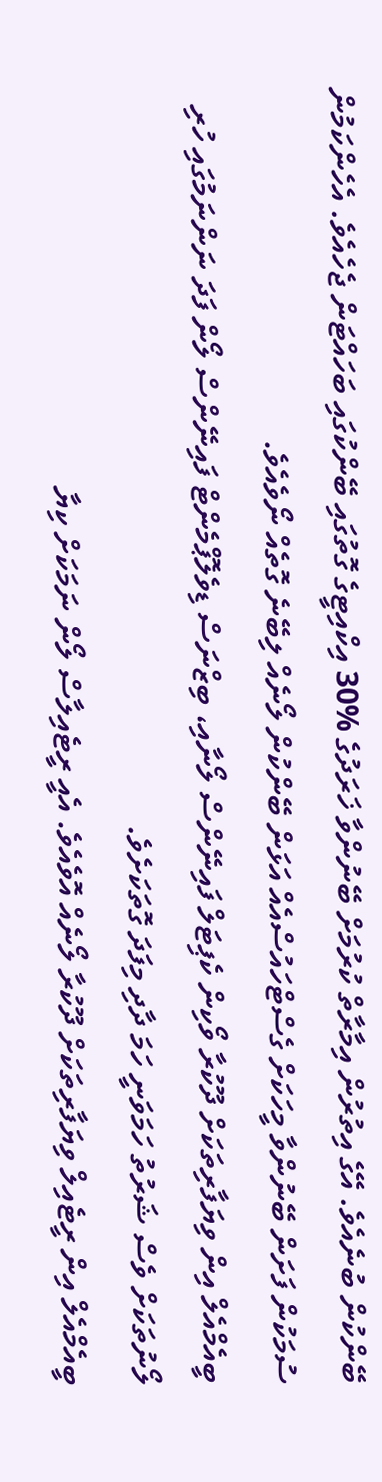ބޭންކުން ބުނެއެވެ. އޭގެ އިތުރުން އިމާރާތް ކުރުމަށް ބޭނުންވާ ޚަރަދުގެ %30 އިކްއިޓީގެ ގޮތުގައި ބޭންކުގައި ބަހައްޓަން ޖެހެއެވެ. އެހެންކަމުން ސުމަކުން ފަށަން ބޭނުންވާ މީހަކަށް ގެސްޓްހައުސްއެއް އަޅަން ބޭންކުން ލޯނެއް ލިބޭނެ ގޮތެއް ނޯވެއެވެ.
ބީއެމްއެލް އިން ވިޔަފާރިތަކަށް ދޫކުރާ ވޯކިން ކެޕިޓަލް ފައިނޭންސް ލޯނާއި، ބިޒްނަސް ޑިވެލޮޕްމެންޓް ފައިނޭންސް ލޯން ފަދަ ނަންނަމުގައި ހުރި ލޯނުތަކަށް ވެސް ޝަރުތު ހަމަވަނީ ހަމަ ދާދި މިފަދަ ގޮތަކަށެވެ.
ބީއެމްއެލް އިން ރީޓެއިލް ވިޔަފާރިތަކަށް ދޫކުރާ ލޯނެއް އޮވެއެވެ. އެއީ ރީޓެއިލާސް ލޯން ނަމަކަށް ކިޔާ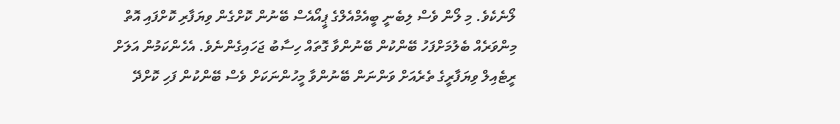ލޯނެކެވެ. މި ލޯން ވެސް ލިބެނީ ބީއެމްއެލްގެ ޕީއޯއެސް ބޭނުން ކޮށްގެން ވިޔަފާރި ކޮށްފައި އޮތް މިންވަރެއް ބެލުމަށްފަހު ބޭންކުން ބޭނުންވާ ގޮތައް ހިސާބު ޖަހައިގެންނެވެ. އެހެންކަމުން އަލަށް ރީޓެއިލް ވިޔަފާރީގެ ތެރެއަށް ވަންނަން ބޭނުންވާ މީހުންނަކަށް ވެސް ބޭންކުން ފަހި ކޮށްދޭ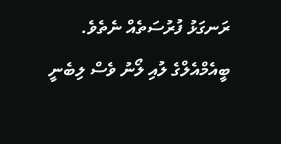ރަނގަޅު ފުރުސަތެއް ނެތެވެ.
ބީއެމްއެލްގެ ލުއި ލޯނު ވެސް ލިބެނީ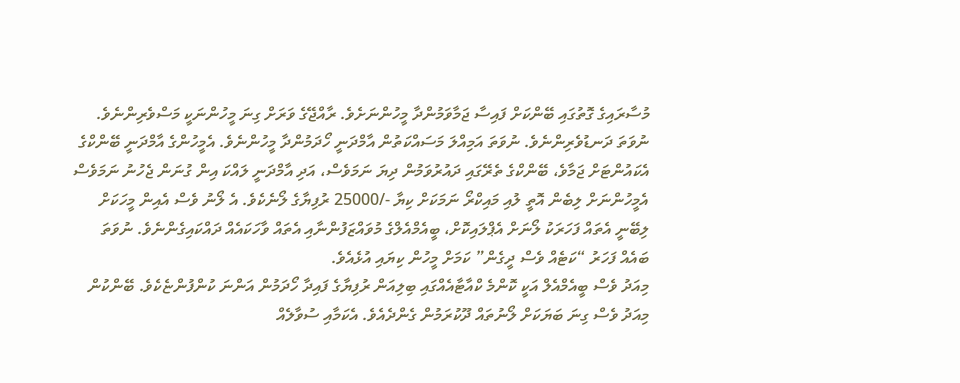މުސާރައިގެ ގޮތުގައި ބޭންކަށް ފައިސާ ޖަމާވަމުންދާ މީހުންނަށެވެ. ރާއްޖޭގެ ވަރަށް ގިނަ މީހުންނަކީ މަސްވެރިންނެވެ. ނުވަތަ ދަނޑުވެރިންނެވެ. ނުވަތަ އަމިއްލަ މަސައްކަތުން އާމްދަނީ ހޯދަމުންދާ މީހުންނެވެ. އެމީހުންގެ އާމްދަނީ ބޭންކްގެ އެކައުންޓަށް ޖަމާވެ، ބޭންކްގެ ތެރޭގައި ދައުރުވަމުން ދިޔަ ނަމަވެސް، އަދި އާމްދަނީ ލައްކަ އިން ގުނަން ޖެހުނު ނަމަވެސް އެމީހުންނަށް ލިބެން އޮތީ ލުއި މައިކްރޯ ނަމަކަށް ކިޔާ -/25000 ރުފިޔާގެ ލޯނެކެވެ. އެ ލޯނު ވެސް އެއިން މީހަކަށް ލިބޭނީ އެތައް ފަހަރަކު ލޯނަށް އެޕްލައިކޮށް، ބީއެމްއެލްގެ މުވައްޒަފުންނާއި އެތައް ވާހަކައެއް ދައްކައިގެންނެވެ. ނުވަތަ ބައެއް ފަހަރު “ކަޓެއް ވެސް ދީގެން” ކަމަށް މީހުން ކިޔައި އުޅެއެވެ.
މިއަދު ވެސް ބީއެމްއެލް އަކީ ކޮންމެ ކްއާޓާއެއްގައި ބިލިއަން ރުފިޔާގެ ފައިދާ ހޯދަމުން އަންނަ ކުންފުންޏެކެވެ. ބޭންކުން މިއަދު ވެސް ގިނަ ބަޔަކަށް ލޯނުތައް ދޫކުރަމުން ގެންދެއެވެ. އެކަމާއި ސުވާލެއް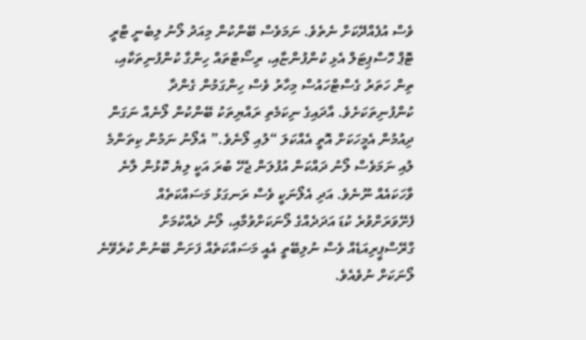ވެސް އުފެއްދޭކަށް ނެތެވެ. ނަމަވެސް ބޭންކުން މިއަދު ލޯނު ލިބެނީ ޓްރީ ޓޮޕް ހޮސްޕިޓަލް އެޅި ކުންފުންޏާއި، ރިސޯޓްތައް ހިންގާ ކުންފުނިތަކާއި، ތިން ހަތަރު ގެސްޓްހައުސް މިހާރު ވެސް ހިންގަމުން ގެންދާ ކުންފުނިތަކަށެވެ. އާދައިގެ ނިކަމެތި ރައްޔިތަކު ބޭންކުން ލޯނެއް ނަގަން ދިއުމުން އެމީހަކަށް އޮތީ އެއްކަލަ “ލުއި ލޯނެވެ.” އެލޯނު ނަމުން ކިތަންމެ ލުއި ނަމަވެސް ލޯނު ދައްކަން އުފުލަން ޖެހޭ ބުރަ އަކީ ލިޔެ ކޮޅުން ލާނެ ވާހަކައެއް ނޫނެވެ. އަދި އެލޯނަކީ ވެސް ރަނގަޅު މަސައްކަތެއް ފެށޭވަރަށްވުރެ ކުޑަ އަދަދެއްގެ ލޯނަކަށްވުމާއި، ލޯނު ދެއްކުމަށް ގްރޭސްޕީރިއަޑެއް ވެސް ނުލިބޭތީ އެއީ މަސައްކަތެއް ފަށަން ބޭނުން ކުރެވޭނެ ލޯނަކަށް ނުވެއެވެ.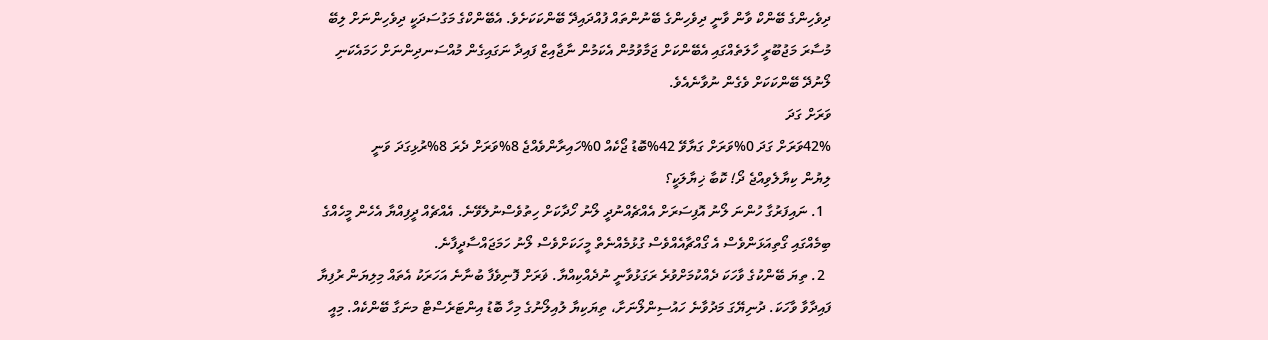ދިވެހިންގެ ބޭންކް ވާން ވާނީ ދިވެހިންގެ ބޭނުންތައް ފުއްދައިދޭ ބޭންކަކަށެވެ. އެބޭންކްގެ މަގުސަދަކީ ދިވެހިންނަށް ލިބޭ މުސާރަ މަޖުބޫރީ ހާލަތެއްގައި އެބޭންކަށް ޖަމާވުމުން އެކަމުން ނާޖާއިޒް ފައިދާ ނަގައިގެން މުއްސަނދިންނަށް ހަމައެކަނި ލޯނުދޭ ބޭންކަކަށް ވެގެން ނުވާނެއެވެ.
ވަރަށް ގަދަ
42%ވަރަށް ގަދަ 0%ވަރަށް ގަޔާވޭ 42%ބޮޑު ޖޯކެއް 0%ހައިރާންވެއްޖެ 8%ވަރަށް ދެރަ 8%ރުޅިގަދަ ވަނީ
ލިޔުން ކިޔާލެވިއްޖެ ދޯ! ކޮބާ ޚިޔާލަކީ؟
  1. ނައިފަރުގާ ހުންނަ ލޯނު އޮފިސަރަށް އެއްޗެއްނުދީ ލޯނު ހޯދާކަށް ހިތުވެސްނުލެވޭނެ. އެއްޗެއް ދީފިއްޔާ އެހެން މީހެއްގެ ބިމެއްގައި ގޯތިއަޅަންވެސް އެ ގޯއްޗާއެއްވެސް ގުޅުމެއްނެތް މީހަކަށްވެސް ލޯނު ހަމަޖައްސާދީފާނެ.
  2. ތިޔަ ބޭންކުގެ ވާހަކަ ދެއްކުމަށްވުރެ ރަގަޅުވާނީ ނުދެއްކިއްޔާ. ޥަރަށް ފޮނިވެފާ ބުނާނެ އަހަރަކު އެތައް މިލިޔަން ރުފިޔާ ފައިދާވާ ވާހަކަ. ދުނިޔޭގަ މަދުވާނެ ހައުސިންލޯނަށާ، ތިޔަކިޔާ ލުއިލޯނުގެ މިހާ ބޮޑު އިންޓަރެސްޓް މނަގާ ބޭންކެއް. މިއީ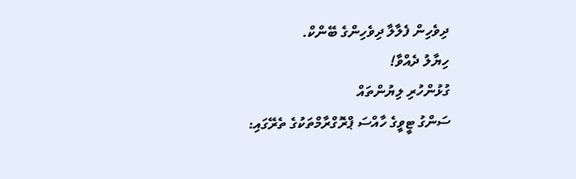ދިވެހިން ފެލާލާ ދިވެހިންގެ ބޭންކް.
ހިޔާލު ދެއްވާ!
ގުޅުންހުރި ލިޔުންތައް
ސަންގު ޓީވީގެ ހާއްސަ ޕްރޮގްރާމްތަކުގެ ތެރޭގައި: